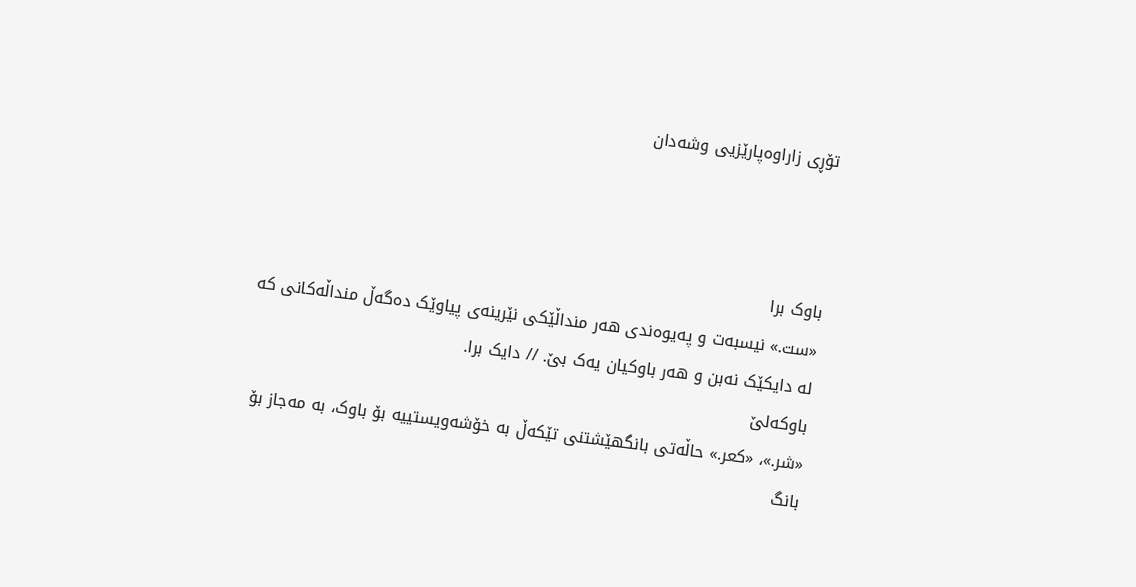تۆڕی زاراوەپارێزیی وشەدان



باوک برا
«ست.» نیسبەت و پەیوەندی هەر منداڵێکی نێرینەی پیاوێک دەگەڵ منداڵەکانی که له دایکێک نەبن و هەر باوکیان یەک بێ. // دایک برا.
باوکەلێ
«شر.»، «کعر.» حاڵەتی بانگهێشتنی تێکەڵ به خۆشەویستییه بۆ باوک، بە مەجاز بۆ بانگ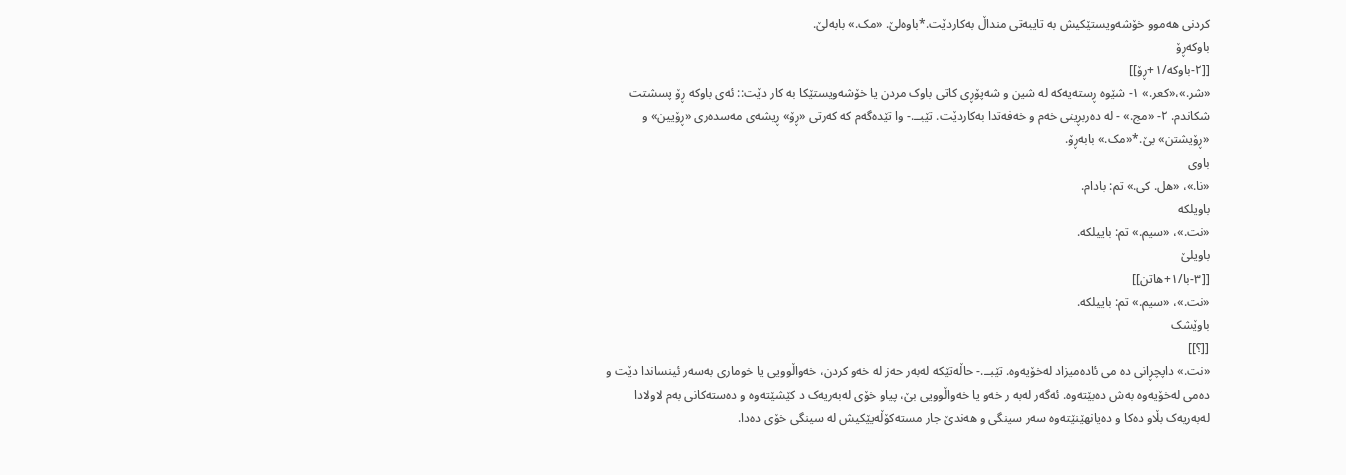کردنی هەموو خۆشەویستێکیش بە تایبەتی منداڵ بەکاردێت.*باوەلێ. «مک.» بابەلێ.
باوکەڕۆ
[[٢-باوكه/١+ڕۆ]]
«شر.»،«کعر.» ١- شێوە ڕستەیەکە لە شین و شەپۆڕی کاتی باوک مردن یا خۆشەویستێکا بە کار دێت:: ئەی باوکە ڕۆ پسشتت شکاندم. ٢- «مج.» - له دەربڕینی خەم و خەفەتدا بەکاردێت. تێبــ.- وا تێدەگەم کە کەرتی «ڕۆ» ڕیشەی مەسدەری «ڕۆیین» و «ڕۆیشتن» بێ.*«مک.» بابەڕۆ.
باوی
«نا.»، «هل. کی.» تم: بادام.
باویلکه
«نت.»، «سیم.» تم: باییلکه.
باویلێ
[[٣-با/١+هاتن]]
«نت.»، «سیم.» تم: باییلکه.
باوێشک
[[؟]]
«نت.» داپچڕانی دە می ئادەمیزاد لەخۆیەوه. تێبــ.- حاڵەتێکه لەبەر حەز لە خەو کردن، خەواڵوویی یا خوماری بەسەر ئینساندا دێت و دەمی لەخۆیەوه بەش دەبێتەوه. ئەگەر لەبە ر خەو یا خەواڵوویی بێ، پیاو خۆی لەبەریەک د کێشێتەوه و دەستەکانی بەم لاولادا لەبەریەک بڵاو دەکا و دەیانهێنێتەوه سەر سینگی و هەندێ جار مستەکۆڵەیێکیش له سینگی خۆی دەدا.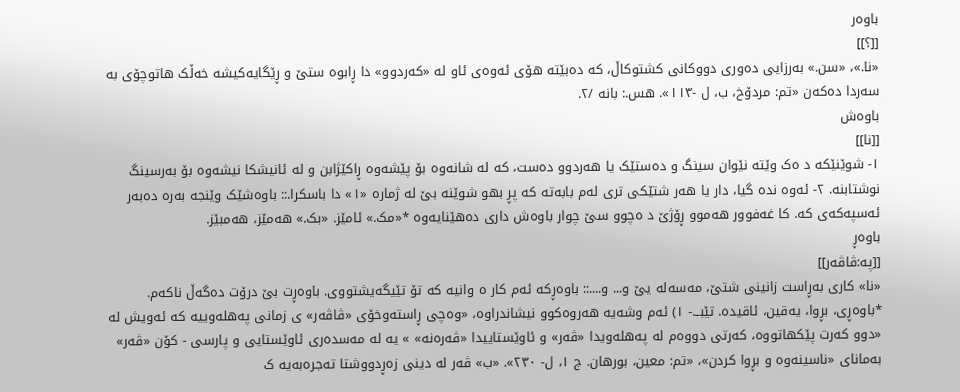باوەر
[[؟]]
«نا.»، «سن.» بەرزایی دەوری دووکانی کشتوکاڵ، که دەبێته هۆی ئەوەی ئاو له «کەردوو» دا ڕابوە ستێ و ڕێگایەکیشە خەڵک هاتوچۆی بە سەردا دەکەن «تم: مردۆخ، ب، ل -١١٣». هس.: بانه /٢.
باوەش
[[نا]]
١- شوێنێکه د ەک وێته نێوان سینگ و دەستێک یا هەردوو دەست، کە لە شانەوه بۆ پێشەوه ڕاکێژابن و له ئانیشکا نیشەوه بۆ بەرسینگ نوشتابنه. ٢- ئەوە نده گیا، دار یا هەر شتێکی تری لەم بابەتە که پڕ بهو شوێنە بێ له ژماره «١» دا باسکرا.:: باوەشێک وێنجه بەرە دەبەر ئەسپەکەی که. کا غەفوور هەموو ڕۆژێ د ەچوو سێ چوار باوەش داری دەهێنایەوه *«مک.» ئامێز. «بک.» هەمێز، هەمبێز.
باوەڕ
[[په:ڤاڤه‌ر]]
«نا» کاری بەڕاست زانینی شتێ، مەسەلە یێ و... و....:: باوەڕکه ئەم کار ە وانیه که تۆ تێیگەیشتووی. باوەڕت بێ درۆت دەگەڵ ناکەم. *باوەڕی، بڕوا، یەقین، ئاقیده. تێبــ.- ١) ئەم وشەیه هەروەکوو نیشاندراوه، «وەچی ڕاستەوخۆی «ڤاڤەر» ی زمانی پەهلەوییه که ئەویش له «دوو کەرت پێکهاتووه، کەرتی دووەم لە پەهلەویدا «ڤەر» و ئاوێستاییدا «ڤەرەنه» » یه له مەسدەری ئاوێستایی و پارسی - کۆن «ڤەر» بەمانای «ناسینەوه و بڕوا کردن»، «تم: معین، بورهان. ج ١، ل- ٢٣٠». «ب» ڤەر له دینی زەڕدووشتا تەجرەبەیە ک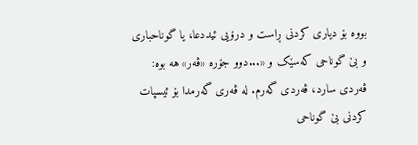بووه بۆ دیاری کردنی ڕاست و درۆیی ئیددعا، یا گوناحباری و بێ گوناحی کەسێک و «...دوو جۆره «ڤەر» هه بوه: ڤەردی سارد، ڤەردی گەرم. لە ڤەری گەرمدا بۆ ئیسپات کردنی بێ گوناحی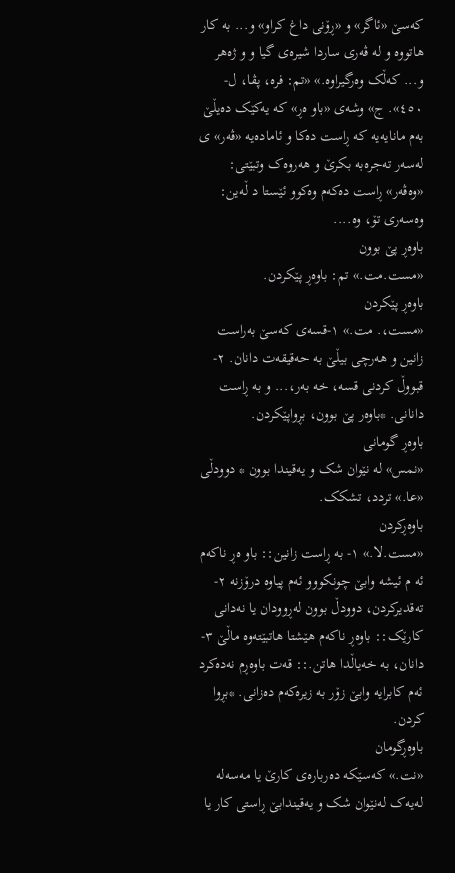کەسێ «ئاگر» و «ڕۆنی داغ کراو» و... بە کار هاتووه و لە ڤەری ساردا شیرەی گیا و و ژەهر و... کەڵک وەرگیراوه.» «تم: فره، پڤا، ل- ٤٥٠». ج» وشەی «باو ەڕ» کە یەکێک دەیڵێ بەم مانایەیه کە ڕاست دەکا و ئامادەیه «ڤەر» ی لەسەر تەجرەبە بکرێ و هەروەک وتبێتی: «وەڤەر» ڕاست دەکەم وەکوو ئێستا د ڵەین: وەسەری تۆ، وه....
باوەڕ پێ بوون
«مست.مت.» تم: باوەڕ پێکردن.
باوەڕ پێکردن
«مست،. مت.» ١-قسەی کەسێ بەراست زانین و هەرچی بیڵێ بە حەقیقەت دانان. ٢- قبووڵ کردنی قسه، خه بەر،... و بە ڕاست دانانی. *باوەر پێ بوون، بڕواپێکردن.
باوەڕ گومانی
«نمس» له نێوان شک و یەقیندا بوون * دوودڵی «عا.» تردد، تشکک.
باوەڕکردن
«مست.لا.» ١- بە ڕاست زانین:: باو ەڕ ناکەم ئە م ئیشه وابێ چونکووو ئەم پیاوه درۆزنه ٢- تەقدیرکردن، دوودڵ بوون لەڕوودان یا نەدانی کارێک:: باوەڕ ناکەم هێشتا هاتبێتەوه ماڵێ ٣-دانان، به خەیاڵدا هاتن.:: قەت باوەڕم نەدەکرد ئەم کابرایه وابێ زۆر بە زیرەکەم دەزانی. *بڕوا کردن.
باوەڕگومان
«نت.» کەسێکه دەربارەی کارێ یا مەسەلە لەیەک لەنێوان شک و یەقیندابێ ڕاستی کار یا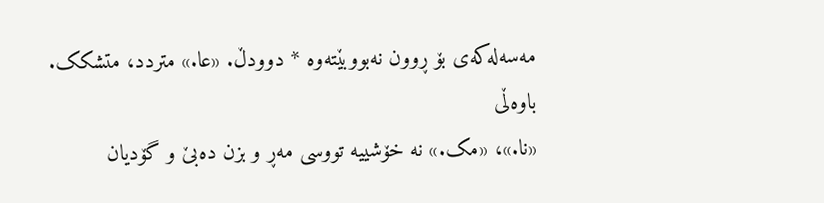مەسەلەکەی بۆ ڕوون نەبووبێتەوه * دوودڵ. «عا.» متردد، متشکک.
باوەڵی
«نا.»، «مک.» نە خۆشییه تووسی مەڕ و بزن دەبێ و گۆدیان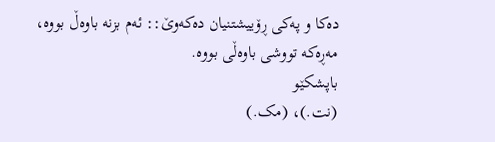دەکا و پەکی ڕۆییشتنیان دەکەوێ:: ئەم بزنه باوەڵ بووه، مەڕەکە تووشی باوەڵی بووه.
باپشکێو
(نت.)، (مک.)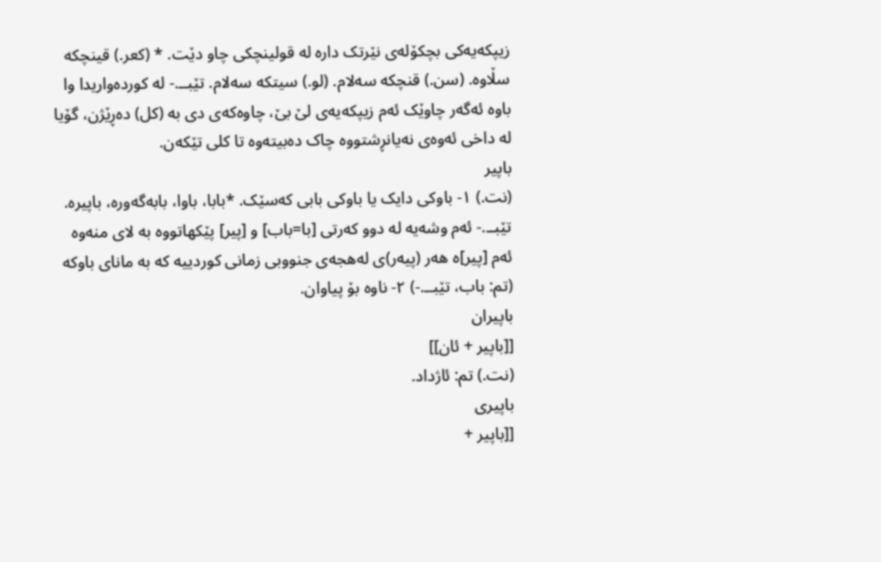زیپکەیەکی بچکۆلەی نێرتک دارە لە قولینچکی چاو دێت. * (کعر.) قینچکە سڵاوە. (سن.) قنچکە سەلام. (لو.) سیتکە سەلام. تێبــ.- لە کوردەواریدا وا باوە ئەگەر چاوێک ئەم زیپکەیەی لێ بێ، چاوەکەی دی بە (کل) دەڕێژن، گۆیا لە داخی ئەوەی نەیانڕشتووە چاک دەبیتەوە تا کلی تێکەن.
باپیر
(نت.) ١- باوکی دایک یا باوکی بابی کەسێک. *بابا، باوا، بابەگەورە، باپیرە. تێبــ.- ئەم وشەیە لە دوو کەرتی [با=باب] و [پیر] پێکهاتووە بە لای منەوە ئەم [پیر]ە هەر (پیەر)ی لەهجەی جنووبی زمانی کوردییە کە بە مانای باوکە (تم: باب، تێبــ.-) ٢- ناوە بۆ پیاوان.
باپیران
[[باپیر + ئان]]
(نت.) تم: ئاژداد.
باپیری
[[باپیر +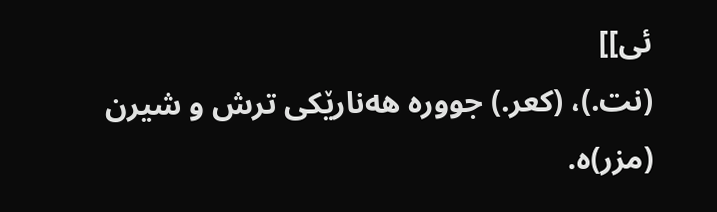ئی]]
(نت.)، (کعر.) جوورە هەنارێکی ترش و شیرن (مزر)ە.